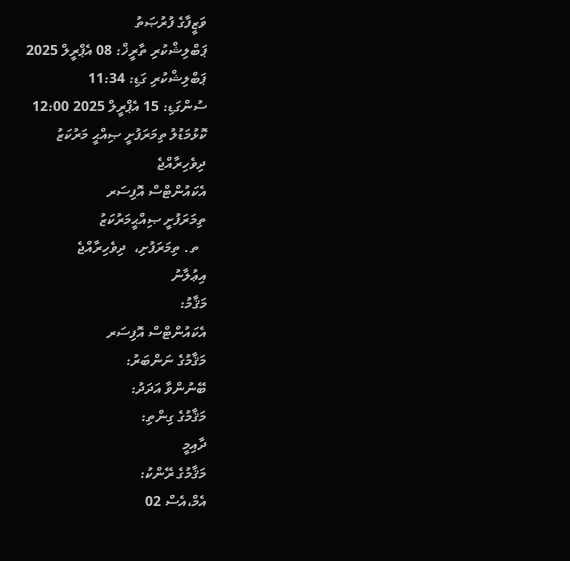ވަޒީފާގެ ފުރުޞަތު
ޕަބްލިޝްކުރި ތާރީޚް: 08 އެޕްރީލް 2025
ޕަބްލިޝްކުރި ގަޑި: 11:34
ސުންގަޑި: 15 އެޕްރީލް 2025 12:00
ކޮޅުމަޑުލު ތިމަރަފުށީ ޞިއްޙީ މަރުކަޒު
ދިވެހިރާއްޖެ
އެކައުންޓްސް އޮފިސަރ
ތިމަރަފުށީ ޞިއްޙީމަރުކަޒު
  ތ. ތިމަރަފުށި،  ދިވެހިރާއްޖެ
އިޢުލާނު
މަޤާމު:
އެކައުންޓްސް އޮފިސަރ
މަޤާމުގެ ނަންބަރު:
ބޭނުންވާ އަދަދު:
މަޤާމުގެ ގިންތި:
ދާއިމީ
މަޤާމުގެ ރޭންކު:
އެމް،އެސް 02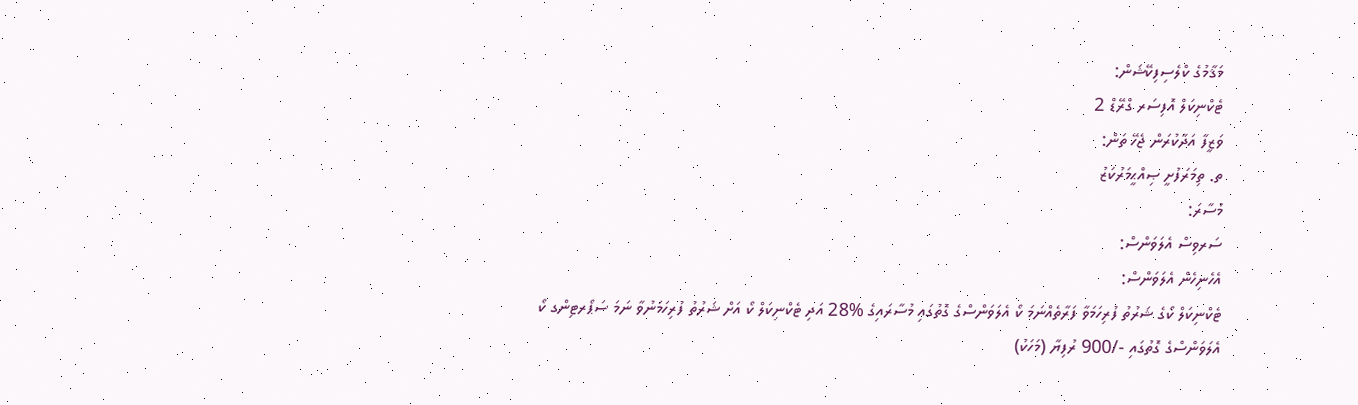މަޤާމުގެ ކްލެސިފިކޭޝަން:
ޓެކްނިކަލް އޮފިސަރ ގްރޭޑް 2
ވަޒީފާ އަދާކުރަން ޖެހޭ ތަން:
ތ. ތިމަރަފުށީ ޞިއްޙީމަރުކަޒު
މުސާރަ:
ސަރވިސް އެލަވަންސް:
އެހެނިހެން އެލަވަންސް:
ޓެކްނިކަލް ކޯގެ ޝަރުތު ފުރިހަމަވާ ފަރާތެއްނަމަ ކޯ އެލަވަންސްގެ ގޮތުގައި މުސާރައިގެ %28 އަދި ޓެކްނިކަލް ކޯ އަށް ޝަރުތު ފުރިހަމަނުވާ ނަމަ ސަޕޯރޓިންގ ކޯ އެލަވަންސްގެ ގޮތުގައި -/900 ރުފިޔާ (މަހަކު)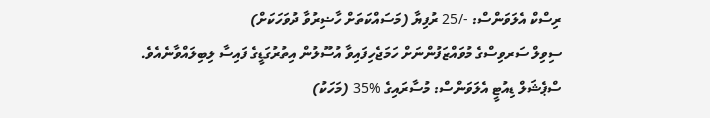ރިސްކް އެލަވަންސް: -/25 ރުފިޔާ (މަސައްކަތަށް ހާޟިރުވާ ދުވަހަކަށް)
ސިވިލް ސަރވިސްގެ މުވައްޒަފުންނަށް ހަމަޖެހިފައިވާ އުސޫލުން އިތުރުގަޑީގެ ފައިސާ ލިބިލައްވާނެއެވެ.
ސްޕެޝަލް ޑިއުޓީ އެލަވަންސް: މުސާރައިގެ %35 (މަހަކު)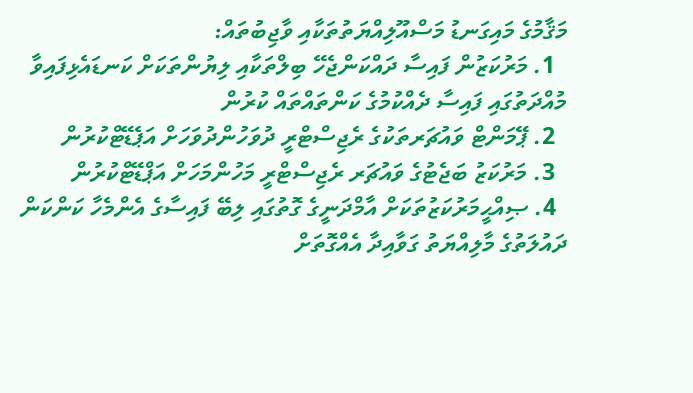މަޤާމުގެ މައިގަނޑު މަސްއޫލިއްޔަތުތަކާއި ވާޖިބުތައް:
  1. މަރުކަޒުން ފައިސާ ދައްކަންޖެހޭ ބިލްތަކާއި ލިޔުންތަކަށް ކަނޑައެޅިފައިވާ މުއްދަތުގައި ފައިސާ ދެއްކުމުގެ ކަންތައްތައް ކުރުން
  2. ޕޭމަންޓް ވައުޗަރތަކުގެ ރެޖިސްޓްރީ ދުވަހުންދުވަހަށް އަޕެޑޭޓްކުރުން
  3. މަރުކަޒު ބަޖެޓުގެ ވައުޗަރ ރެޖިސްޓްރީ މަހުންމަހަށް އަޕްޑޭޓްކުރުން
  4. ޞިއްޙީމަރުކަޒުތަކަށް އާމްދަނީގެ ގޮތުގައި ލިބޭ ފައިސާގެ އެންމެހާ ކަންކަން ދައުލަތުގެ މާލިއްޔަތު ގަވާއިދާ އެއްގޮތަށް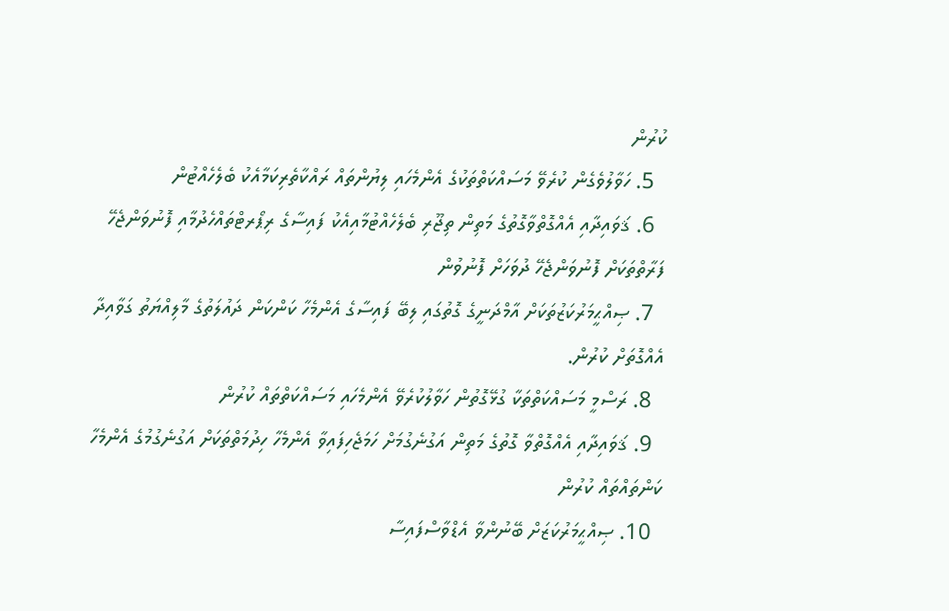ކުރުން
  5. ހަވާލުވެގެން ކުރެވޭ މަސައްކަތްތަކުގެ އެންމެހައި ލިޔުންތައް ރައްކާތެރިކަމާއެކު ބެލެހެއްޓުން
  6. ޤަވައިދާއި އެއްގޮތްވާގޮތުގެ މަތިން ތިޖޫރި ބެލެހެއްޓުމާއިއެކު ފައިސާގެ ރިޕޯރޓްތައްހެދުމާއި ފޮނުވަންޖެހޭ ފަރާތްތަކަށް ފޮނުވަންޖެހޭ ދުވަހަށް ފޮނުވުން
  7. ޞިއްޙީމަރުކަޒުތަކަށް އާމްދަނީގެ ގޮތުގައި ލިބޭ ފައިސާގެ އެންމެހާ ކަންކަން ދައުލަތުގެ މާލިއްޔަތު ގަވާއިދާ އެއްގޮތަށް ކުރުން.
  8. ރަސްމީ މަސައްކަތްތަކާ ގުޅޭގޮތުން ހަވާލުކުރެވޭ އެންމެހައި މަސައްކަތްތައް ކުރުން
  9. ޤަވައިދާއި އެއްގޮތްވާ ގޮތުގެ މަތިން އަގުނެގުމަށް ހަމަޖެހިފައިވާ އެންމެހާ ހިދުމަތްތަކަށް އަގުނެގުމުގެ އެންމެހާ ކަންތައްތައް ކުރުން
  10. ޞިއްޙީމަރުކަޒަށް ބޭނުންވާ އެޑްވާސްފައިސާ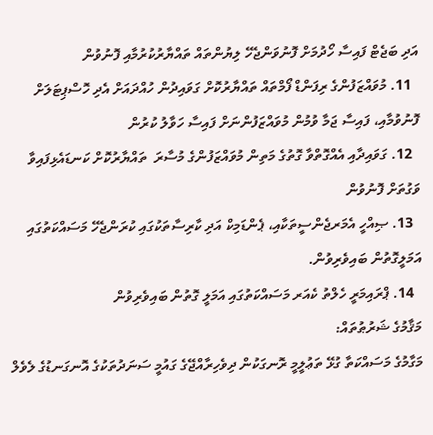އަދި ބަޖެޓް ފައިސާ ހޯދުމަށް ފޮނުވަންޖެހޭ ލިޔުންތައް ތައްޔާރުކުރުމާއި ފޮނުވުން
  11. މުވައްޒަފުންގެ ރިފަންޑް ފޯމްތައް ތައްޔާރުކޮށް ގަވައިދުން ހުއްދައަށް އެދި ހޮސްޕިޓަލަށް ފޮނުވުމާއި، ފައިސާ ޖަމާ ވުމުން މުވައްޒަފުންނަށް ފައިސާ ހަވާލު ކުރުން
  12. ގަވައިދާއި އެއްގޮތްވާ ގޮތުގެ މަތިން މުވައްޒަފުންގެ މުސާރަ  ތައްޔާރުކޮށް ކަނޑައެޅިފައިވާ ވަގުތަށް ފޮނުވުން
  13. ޞިއްހީ އެމަރޖެންސީތަކާއި، ޕެންޑަމިކް އަދި ކާރިސާތަކުގައި ކުރަންޖެހޭ މަސައްކަތުގައި އަމަލީގޮތުން ބައިވެރިވުން.
  14. ޕްރައިމަރީ ހެލްތު ކެއަރ މަސައްކަތުގައި އަމަލީ ގޮތުން ބައިވެރިވުން
މަޤާމުގެ ޝަރުޠުތައް:
މަގާމުގެ މަސައްކަތާ ގުޅޭ ތަޢުލީމީ ރޮނގަކުން ދިވެހިރާއްޖޭގެ ގައުމީ ސަނަދުތަކުގެ އޮނގަނޑުގެ ލެވެލް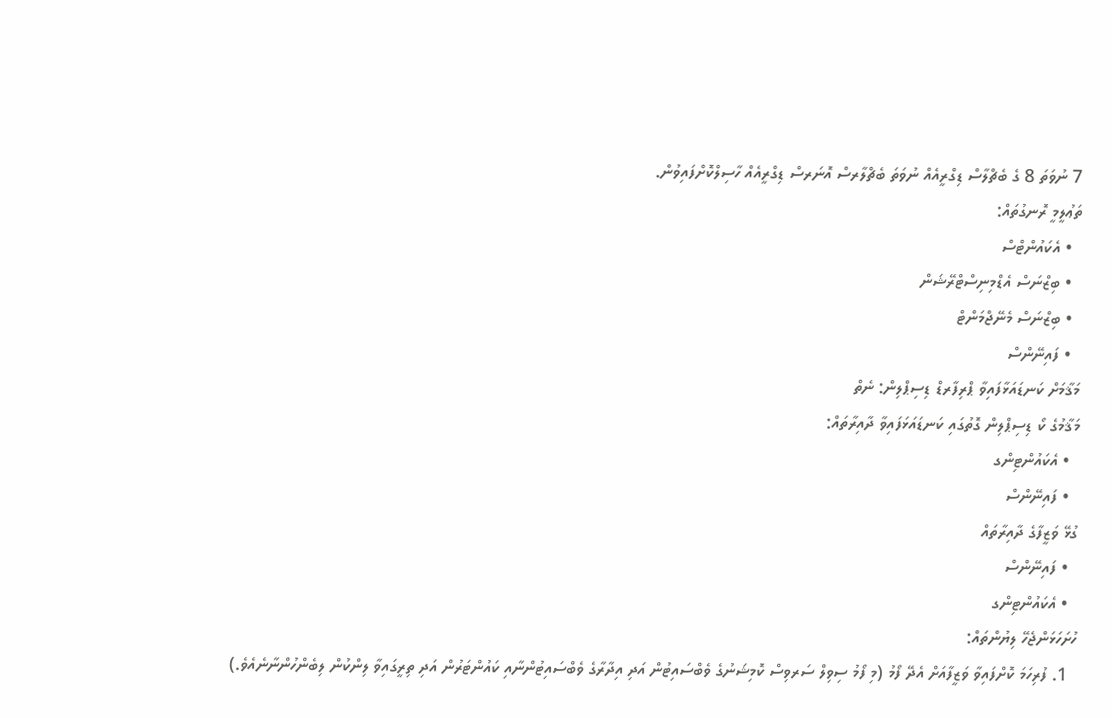7 ނުވަތަ 8 ގެ ބެޗްލާސް ޑިގްރީއެއް ނުވަތަ ބެޗްލާރސް އޮނަރސް ޑިގްރީއެއް ހާސިލްކޮށްފައިވުން.
ތަޢުލީމީ ރޮނގުތައް:
  • އެކައުންޓްސް
  • ބިޒްނަސް އެޑްމިނިސްޓްރޭޝަން
  • ބިޒްނަސް މެނޭޖްމަންޓް
  • ފައިނޭންސް
މަޤާމަށް ކަނޑައަޅާފައިވާ ޕްރިފާރޑް ޑިސިޕްލިން: ނެތް
މަޤާމުގެ ކޯ ޑިސިޕްލިން ގޮތުގައި ކަނޑައަޅަފައިވާ ދާއިރާތައް:
  • އެކައުންޓިންގ
  • ފައިނޭންސް
ގުޅޭ ވަޒީފާގެ ދާއިރާތައް
  • ފައިނޭންސް
  • އެކައުންޓިންގ
ހުށަހަޅަންޖެހޭ ލިޔުންތައް:
  1. ފުރިހަމަ ކޮށްފައިވާ ވަޒީފާއަށް އެދޭ ފޯމު (މި ފޯމު ސިވިލް ސަރވިސް ކޮމިޝަނުގެ ވެބްސައިޓުން އަދި އިދާރާގެ ވެބްސައިޓުންނާއި ކައުންޓަރުން އަދި ތިރީގައިވާ ލިންކުން ލިބެންހުންނާނެއެވެ.)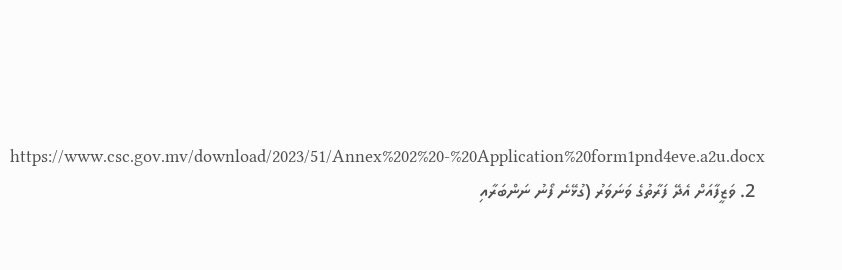https://www.csc.gov.mv/download/2023/51/Annex%202%20-%20Application%20form1pnd4eve.a2u.docx
  2. ވަޒީފާއަށް އެދޭ ފަރާތުގެ ވަނަވަރު (ގުޅޭނެ ފޯނު ނަންބަރާއި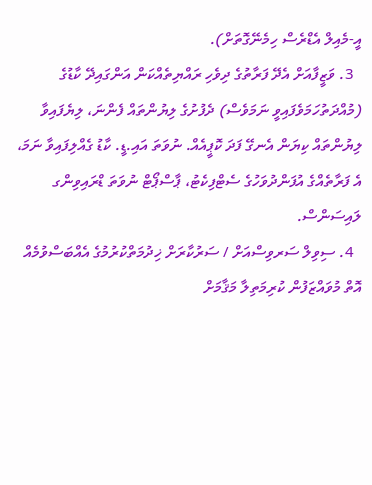އީ-މެއިލް އެޑްރެސް ހިމެނޭގޮތަށް).
  3. ވަޒީފާއަށް އެދޭ ފަރާތުގެ ދިވެހި ރައްޔިތެއްކަން އަންގައިދޭ ކާޑުގެ (މުއްދަތުހަމަވެފައިވީ ނަމަވެސް) ދެފުށުގެ ލިޔުންތައް ފެންނަ، ލިޔެފައިވާ ލިޔުންތައް ކިޔަން އެނގޭ ފަދަ ކޮޕީއެއް. ނުވަތަ އައި.ޑީ. ކާޑު ގެއްލިފައިވާ ނަމަ، އެ ފަރާތެއްގެ އުފަންދުވަހުގެ ސެޓްފިކެޓު، ޕާސްޕޯޓް ނުވަތަ ޑްރައިވިންގ ލައިސަންސް.
  4. ސިވިލް ސަރވިސްއަށް / ސަރުކާރަށް ޚިދުމަތްކުރުމުގެ އެއްބަސްވުމެއް އޮތް މުވައްޒަފުން ކުރިމަތިލާ މަޤާމަށް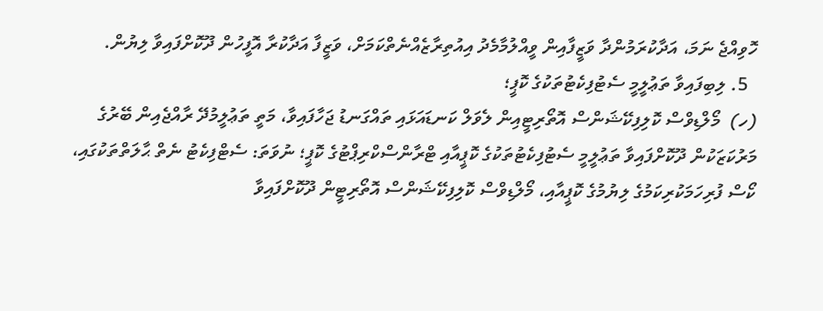ހޮވިއްޖެ ނަމަ، އަދާކުރަމުންދާ ވަޒީފާއިން ވީއްލުމާމެދު އިއުތިރާޒެއްނެތްކަމަށް، ވަޒީފާ އަދާކުރާ އޮފީހުން ދޫކޮށްފައިވާ ލިޔުން.
  5. ލިބިފައިވާ ތަޢުލީމީ ސެޓުފިކެޓުތަކުގެ ކޮޕީ؛
(ހ)  މޯލްޑިވްސް ކޮލިފިކޭޝަންސް އޮތޯރިޓީއިން ލެވަލް ކަނޑައަޅައި ތައްގަނޑު ޖަހާފައިވާ، މަތީ ތަޢުލީމުދޭ ރާއްޖެއިން ބޭރުގެ މަރުކަޒަކުން ދޫކޮށްފައިވާ ތަޢުލީމީ ސެޓުފިކެޓުތަކުގެ ކޮޕީއާއި ޓްރާންސްކްރިޕްޓުގެ ކޮޕީ؛ ނުވަތަ: ސެޓްފިކެޓު ނެތް ޙާލަތްތަކުގައި، ކޯސް ފުރިހަމަކުރިކަމުގެ ލިޔުމުގެ ކޮޕީއާއި، މޯލްޑިވްސް ކޮލިފިކޭޝަންސް އޮތޯރިޓީން ދޫކޮށްފައިވާ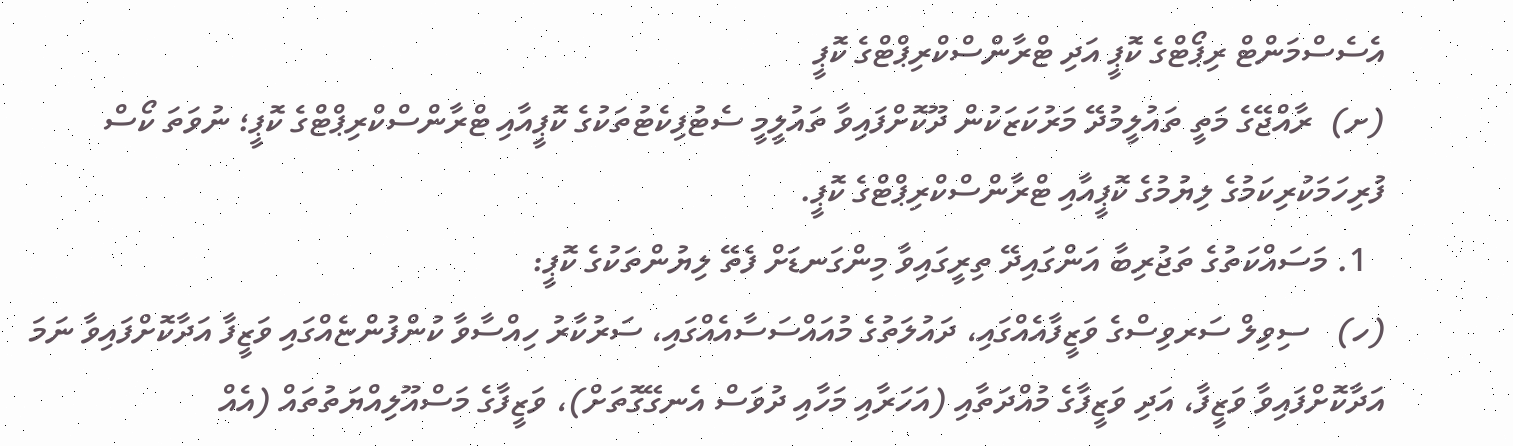އެސެސްމަންޓް ރިޕޯޓްގެ ކޮޕީ އަދި ޓްރާންސްކްރިޕްޓްގެ ކޮޕީ
(ށ)  ރާއްޖޭގެ މަތީ ތައުލީމުދޭ މަރުކަޒަކުން ދޫކޮށްފައިވާ ތައުލީމީ ސެޓުފިކެޓުތަކުގެ ކޮޕީއާއި ޓްރާންސްކްރިޕްޓްގެ ކޮޕީ؛ ނުވަތަ ކޯސް ފުރިހަމަކުރިކަމުގެ ލިޔުމުގެ ކޮޕީއާއި ޓްރާންސްކްރިޕްޓްގެ ކޮޕީ.
  1. މަސައްކަތުގެ ތަޖުރިބާ އަންގައިދޭ ތިރީގައިވާ މިންގަނޑަށް ފެތޭ ލިޔުންތަކުގެ ކޮޕީ:
(ހ)   ސިވިލް ސަރވިސްގެ ވަޒީފާއެއްގައި، ދައުލަތުގެ މުއައްސަސާއެއްގައި، ސަރުކާރު ހިއްސާވާ ކުންފުންޏެއްގައި ވަޒީފާ އަދާކޮށްފައިވާ ނަމަ އަދާކޮށްފައިވާ ވަޒީފާ، އަދި ވަޒީފާގެ މުއްދަތާއި (އަހަރާއި މަހާއި ދުވަސް އެނގޭގޮތަށް)، ވަޒީފާގެ މަސްއޫލިއްޔަތުތައް (އެއް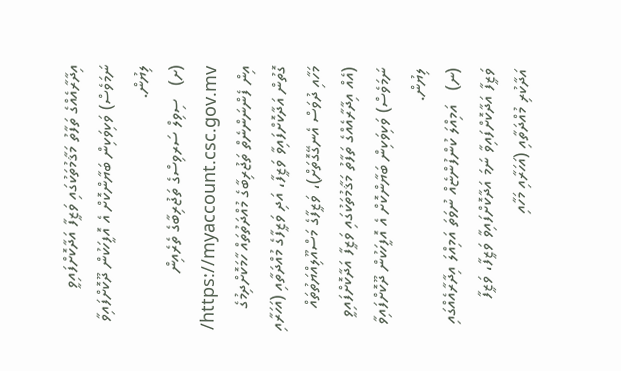އިދާރާއެއްގެ ތަފާތު މަޤާމުތަކުގައި ވަޒީފާ އަދާކޮށްފައިވީ ނަމަވެސް) ވަކިވަކިން ބަޔާންކޮށް އެ އޮފީހަކުން ދޫކޮށްފައިވާ ލިޔުން.
(ށ)   ސިވިލް ސަރވިސްގެ ތަޖުރިބާގެ ތެރެއިން https://myaccount.csc.gov.mv/ އިން ފެންނަންނެތް ތަޖުރިބާގެ މުއްދަތުތައް ހާމަކޮށްދިމުގެ ގޮތުން އަދާކޮށްފައިވާ ވަޒީފާ، އަދި ވަޒީފާގެ މުއްދަތާއި (އަހަރާއި މަހާއި ދުވަސް އެނގޭގޮތަށް)، ވަޒީފާގެ މަސްއޫލިއްޔަތުތައް (އެއް އިދާރާއެއްގެ ތަފާތު މަޤާމުތަކުގައި ވަޒީފާ އަދާކޮށްފައިވީ ނަމަވެސް) ވަކިވަކިން ބަޔާންކޮށް އެ އޮފީހަކުން ދޫކޮށްފައިވާ ލިޔުން.
(ނ)   އަމިއްލަ ކުންފުންޏެއް ނުވަތަ އަމިއްލަ އިދާރާއެއްގައި ވަޒީފާ އަދާކޮށްފައިވާ ނަމަ އަދާކޮށްފައިވާ ވަޒީފާ، ވަޒީފާ އަދާކުރި މުއްދަތާއި (އަހަރާއި މަހާއި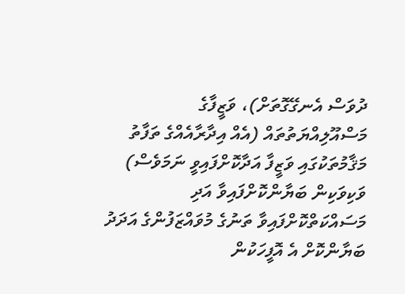ދުވަސް އެނގޭގޮތަށް)، ވަޒީފާގެ މަސްއޫލިއްޔަތުތައް (އެއް އިދާރާއެއްގެ ތަފާތު މަޤާމުތަކުގައި ވަޒީފާ އަދާކޮށްފައިވީ ނަމަވެސް) ވަކިވަކިން ބަޔާންކޮށްފައިވާ އަދި މަސައްކަތްކޮށްފައިވާ ތަނުގެ މުވައްޒަފުންގެ އަދަދު ބަޔާންކޮށް އެ އޮފީހަކުން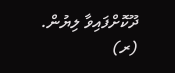ދޫކޮށްފައިވާ ލިޔުން.
(ރ)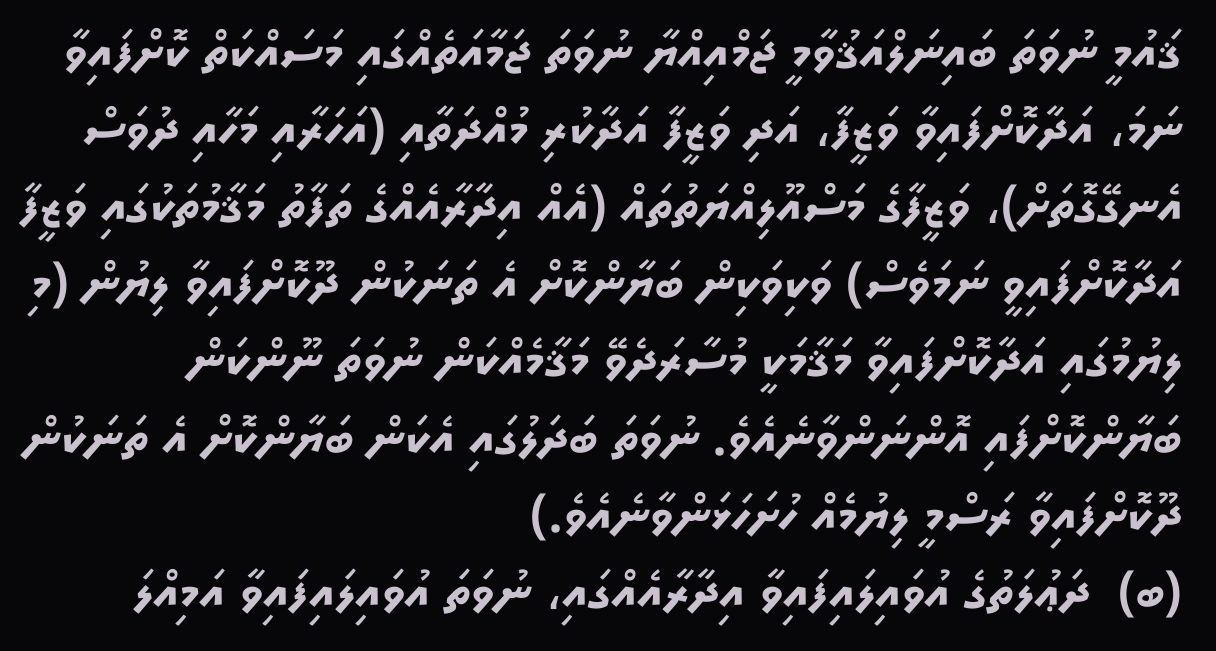ޤައުމީ ނުވަތަ ބައިނަލްއަޤުވާމީ ޖަމްއިއްޔާ ނުވަތަ ޖަމާއަތެއްގައި މަސައްކަތް ކޮށްފައިވާ ނަމަ، އަދާކޮށްފައިވާ ވަޒީފާ، އަދި ވަޒީފާ އަދާކުރި މުއްދަތާއި (އަހަރާއި މަހާއި ދުވަސް އެނގޭގޮތަށް)، ވަޒީފާގެ މަސްއޫލިއްޔަތުތައް (އެއް އިދާރާއެއްގެ ތަފާތު މަޤާމުތަކުގައި ވަޒީފާ އަދާކޮށްފައިވީ ނަމަވެސް) ވަކިވަކިން ބަޔާންކޮށް އެ ތަނަކުން ދޫކޮށްފައިވާ ލިޔުން (މި ލިޔުމުގައި އަދާކޮށްފައިވާ މަޤާމަކީ މުސާރަދެވޭ މަޤާމެއްކަން ނުވަތަ ނޫންކަން ބަޔާންކޮށްފައި އޮންނަންވާނެއެވެ. ނުވަތަ ބަދަލުގައި އެކަން ބަޔާންކޮށް އެ ތަނަކުން ދޫކޮށްފައިވާ ރަސްމީ ލިޔުމެއް ހުށަހަޅަންވާނެއެވެ.)
(ބ)  ދަޢުލަތުގެ އުވައިލައިފައިވާ އިދާރާއެއްގައި، ނުވަތަ އުވައިލައިފައިވާ އަމިއްލަ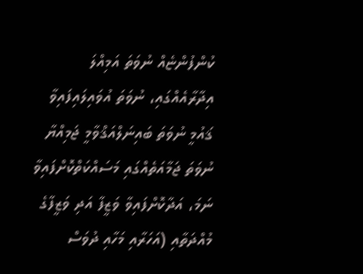ކުންފުންޏެއް ނުވަތަ އަމިއްލަ އިދާރާއެއްގައި، ނުވަތަ އުވައިލައިފައިވާ ޤައުމީ ނުވަތަ ބައިނަލްއަޤްވާމީ ޖަމިއްޔާ ނުވަތަ ޖަމާއަތެއްގައި މަސައްކަތްކޮށްފައިވާ ނަމަ، އަދާކޮށްފައިވާ ވަޒީފާ އަދި ވަޒީފާގެ މުއްދަތާއި (އަހަރާއި މަހާއި ދުވަސް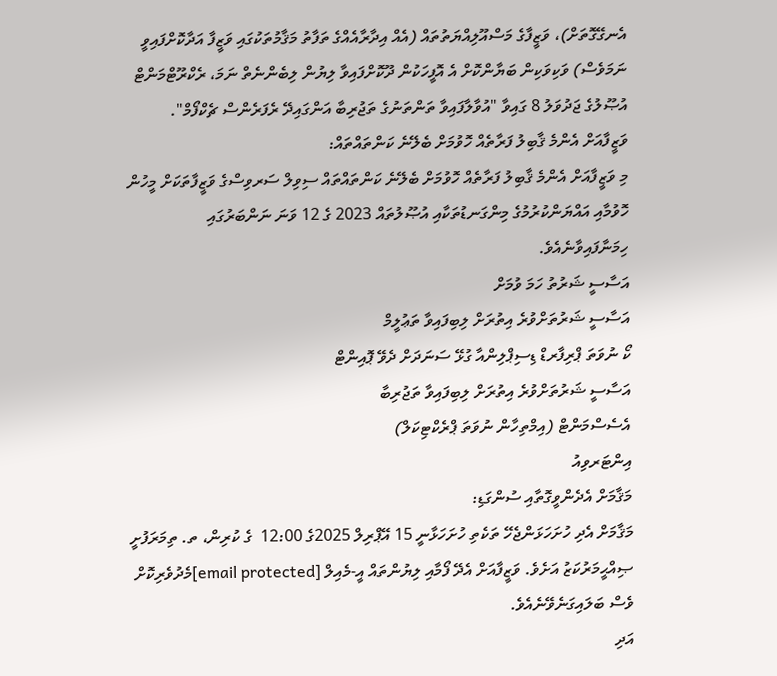އެނގޭގޮތަށް)، ވަޒީފާގެ މަސްއޫލިއްޔަތުތައް (އެއް އިދާރާއެއްގެ ތަފާތު މަޤާމުތަކުގައި ވަޒީފާ އަދާކޮށްފައިވީ ނަމަވެސް) ވަކިވަކިން ބަޔާންކޮށް އެ އޮފީހަކުން ދޫކޮށްފައިވާ ލިޔުން ލިބެންނެތް ނަމަ، ރެކްރޫޓްމަންޓް އުޞޫލުގެ ޖަދުވަލު 8 ގައިވާ "އުވާލާފައިވާ ތަންތަނުގެ ތަޖުރިބާ އަންގައިދޭ ރެފަރެންސް ޗެކްފޯމް".
ވަޒީފާއަށް އެންމެ ޤާބިލު ފަރާތެއް ހޮވުމަށް ބެލޭނެ ކަންތައްތައް:
މި ވަޒީފާއަށް އެންމެ ޤާބިލު ފަރާތެއް ހޮވުމަށް ބެލޭނެ ކަންތައްތައް ސިވިލް ސަރވިސްގެ ވަޒީފާތަކަށް މީހުން ހޮވުމާއި އައްޔަންކުރުމުގެ މިންގަނޑުތަކާއި އުޞޫލުތައް 2023 ގެ 12 ވަނަ ނަންބަރުގައި ހިމަނާފައިވާނެއެވެ.
އަސާސީ ޝަރުތު ހަމަ ވުމަށް
އަސާސީ ޝަރުތަށްވުރެ އިތުރަށް ލިބިފައިވާ ތަޢުލީމް
ކޯ ނުވަތަ ޕްރިފާރޑް ޑިސިޕްލިންއާ ގުޅޭ ސަނަދަށް ދެވޭ ޕޮއިންޓް
އަސާސީ ޝަރުތަށްވުރެ އިތުރަށް ލިބިފައިވާ ތަޖުރިބާ
އެސެސްމަންޓް (އިމްތިހާން ނުވަތަ ޕްރެކްޓިކަލް)
އިންޓަރވިއު
މަޤާމަށް އެދެންވީގޮތާއި ސުންގަޑި:
މަޤާމަށް އެދި ހުށަހަޅަންޖެހޭ ތަކެތި ހުށަހަޅާނީ 15 އޭޕްރިލް 2025ގެ 12:00  ގެ ކުރިން، ތ. ތިމަރަފުށީ ޞިއްޙީމަރުކަޒު އަށެވެ. ވަޒީފާއަށް އެދޭ ފޯމާއި ލިޔުންތައް އީ-މެއިލް [email protected]މެދުވެރިކޮށް ވެސް ބަލައިގަނެވޭނެއެވެ.
އަދި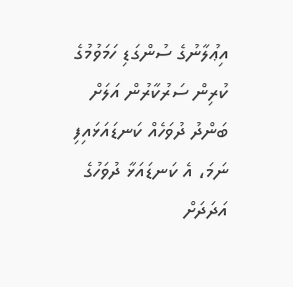އިޢުލާނުގެ ސުންގަޑި ހަމަވުމުގެ ކުރިން ސަރުކާރުން އަލަށް ބަންދު ދުވަހެއް ކަނޑައަޅައިފި ނަމަ، އެ ކަނޑައަޅާ ދުވަހުގެ އަދަދަށް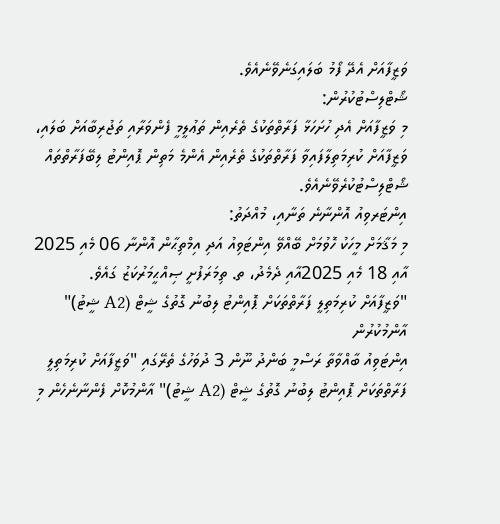ވަޒީފާއަށް އެދޭ ފޯމު ބަލައިގަނެވޭނެއެވެ.
ޝޯޓްލިސްޓުކުރުން:
މި ވަޒީފާއަށް އެދި ހުށަހަޅާ ފަރާތްތަކުގެ ތެރެއިން ތަޢުލީމީ ފެންވަރާއި ތަޖުރިބާއަށް ބަލައި، ވަޒީފާއަށް ކުރިމަތިލާފައިވާ ފަރާތްތަކުގެ ތެރެއިން އެންމެ މަތިން ޕޮއިންޓު ލިބޭފަރާތްތައް ޝޯޓްލިސްޓުކުރެވޭނެއެވެ.
އިންޓަރވިއު އޮންނާނެ ތަނާއި، މުއްދަތު:
މި މަޤާމަށް މީހަކު ހޮވުމަށް ބޭއްވޭ އިންޓަވިއު އަދި އިމްތިޙާން އޮންނާ 06 މެއި 2025 އާއި 18 މެއި 2025އާއި ދެމެދު، ތ. ތިމަރަފުށީ ޞިއްޙީމަރުކަޒު ގައެވެ.
"ވަޒީފާއަށް ކުރިމަތިލީ ފަރާތްތަކަށް ޕޮއިންޓު ލިބުނު ގޮތުގެ ޝީޓް (A2 ޝީޓު)" އާންމުކުރުން
އިންޓަވިއު ބާއްވާތާ ރަސްމީ ބަންދު ނޫން 3 ދުވަހުގެ ތެރޭގައި "ވަޒީފާއަށް ކުރިމަތިލީ ފަރާތްތަކަށް ޕޮއިންޓު ލިބުނު ގޮތުގެ ޝީޓް (A2 ޝީޓު)" އާންމުކޮށް ފެންނާނެހެން މި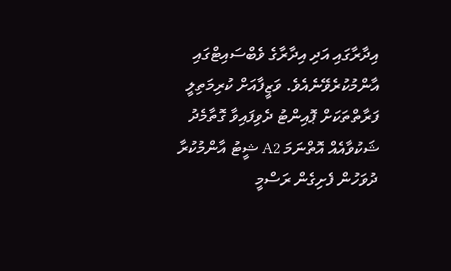އިދާރާގައި އަދި އިދާރާގެ ވެބްސައިޓްގައި އާންމުކުރެވޭނެއެވެ. ވަޒީފާއަށް ކުރިމަތިލީ ފަރާތްތަކަށް ޕޮއިންޓު ދެވިފައިވާ ގޮތާމެދު ޝަކުވާއެއް އޮތްނަމަ A2 ޝީޓު އާންމުކުރާ ދުވަހުން ފެށިގެން ރަސްމީ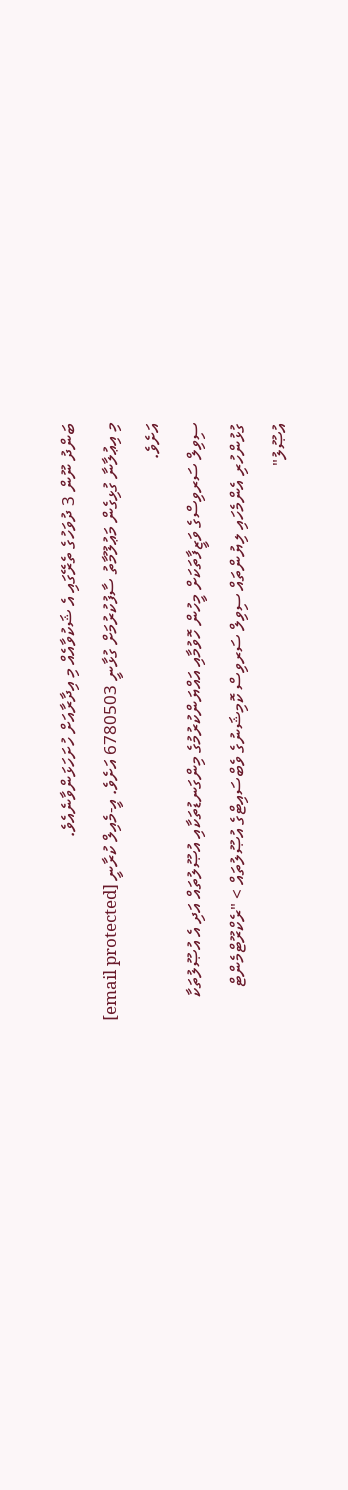ބަންދު ނޫން 3 ދުވަހުގެ ތެރޭގައި އެ ޝަކުވާއެއް މި އިދާރާއަށް ހުށަހަޅަންވާނެއެވެ.
މި އިޢުލާނާ ގުޅިގެން މަޢުލޫމާތު ސާފުކުރުމަށް ގުޅާނީ 6780503 އަށެވެ. އީ-މެއިލް ކުރާނީ [email protected] އަށެވެ.
ސިވިލް ސަރވިސްގެ ވަޒީފާތަކަށް މީހުން ހޮވުމާއި އައްޔަންކުރުމުގެ މިންގަނޑުތަކާއި އުޞޫލުތައް އަދި އެ އުޞޫލުތަކާ ގުޅުންހުރި އެންމެހައި ލިޔުންތައް ސިވިލް ސަރވިސް ކޮމިޝަނުގެ ވެބްސައިޓްގެ އުޞޫލުތައް > "ރެކްރޫޓްމެންޓް އުޞޫލު"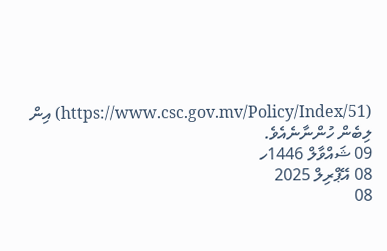(https://www.csc.gov.mv/Policy/Index/51) އިން ލިބެން ހުންނާނެއެވެ.
09 ޝައްވާލް 1446ހ
08 އޭޕްރިލް 2025
08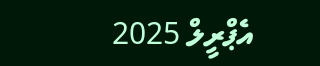އެޕްރީލް 2025